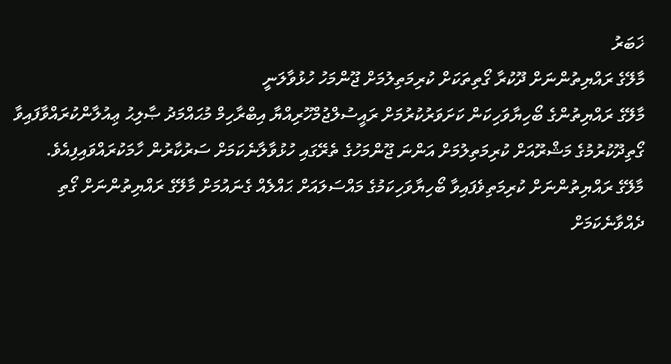ޚަބަރު
މާލޭގެ ރައްޔިތުންނަށް ދޫކުރާ ގޯތިތަކަށް ކުރިމަތިލުމަށް ޖޫންމަހު ހުޅުވާލަނީ
މާލޭގެ ރައްޔިތުންގެ ބޯހިޔާވަހިކަން ކަށަވަރުކުރުމަށް ރައީސުލްޖުމްހޫރިއްޔާ އިބްރާހިމް މުޙައްމަދު ޞާލިޙު ޢިއުލާންކުރައްވާފައިވާ ގޯތިދޫކުރުމުގެ މަޝްރޫއަށް ކުރިމަތިލުމަށް އަންނަ ޖޫންމަހުގެ ތެރޭގައި ހުޅުވާލާނެކަމަށް ސަރުކާރުން ހާމަކުރައްވައިފިއެވެ.
މާލޭގެ ރައްޔިތުންނަށް ކުރިމަތިވެފައިވާ ބޯހިޔާވަހިކަމުގެ މައްސަލައަށް ޙައްލެއް ގެނައުމަށް މާލޭގެ ރައްޔިތުންނަށް ގޯތި ދެއްވާނެކަމަށް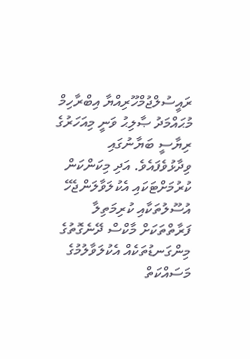ރައީސުލްޖުމްހޫރިއްޔާ އިބްރާހިމް މުޙައްމަދު ޞާލިޙު ވަނީ މިއަހަރުގެ ރިޔާސީ ބަޔާނުގައި ވިދާޅުވެފައެވެ. އަދި މިކަންކަން ކުރުމަށްޓަކައި އެކުލަވާލަންޖެހޭ އުސޫލުތަކާއި ކުރިމަތިލާ ފަރާތްތަކަށް މާކްސް ދޭނެގޮތުގެ މިންގަނޑުތަކެއް އެކުލަވާލުމުގެ މަސައްކަތް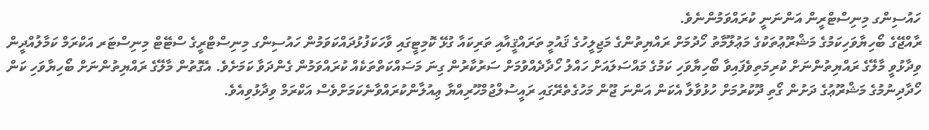ހައުސިންގ މިނިސްޓްރީން އަންނަނީ ކުރައްވަމުންނެވެ.
ރާއްޖޭގެ ބޯހިޔާވަހިކަމުގެ މަޝްރޫޢުތަކުގެ މަޢުލޫމާތު ހޯދުމަށް ރައްޔިތުންގެ މަޖިލީހުގެ ޤައުމީ ތަރައްޤީއާއި ތަރިކައާ ގުޅޭ ކޮމިޓީގައި ވާހަކަފުޅުދައްކަވަމުން ހައުސިންގ މިނިސްޓްރީގެ ސްޓޭޓް މިނިސްޓަރ އަކްރަމް ކަމާލުއްދީން ވިދާޅުވީ މާލޭގެ ރައްޔިތުންނަށް ކުރިމަތިވެފައިވާ ބޯހިޔާވަހި ކަމުގެ މައްސަލައަށް ހައްލު ހޯދާދެއްވުމަށް ސަރުކާރުން ގިނަ މަސައްކަތްތަކެއް ކުރައްވަމުން ގެންދަވާ ކަމަށެވެ. އެގޮތުން މާލޭގެ ރައްޔިތުންނަށް ބޯހިޔާވަހި ކަން ހޯދާދިނުމުގެ މަޝްރޫޢުގެ ދަށުން ގޯތި ދޫކުރުމަށް ހުޅުވާލާ އެކަން އަންނަ ޖޫން މަހުގެތެރޭގައި ރައީސުލްޖުމްހޫރިއްޔާ ޢިއުލާންކުރައްވާނެކަމަށްވެސް އަކްރަމް ވިދާޅުވިއެވެ.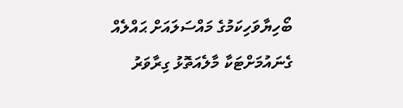ބޯހިޔާވަހިކަމުގެ މައްސަލައަށް ޙައްލެއް ގެނައުމަށްޓަކާ މާލެއަތޮޅު ގިރާވަރު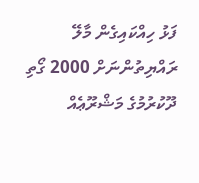ފަޅު ހިއްކައިގެން މާލޭ ރައްޔިތުންނަށް 2000 ގޯތި ދޫކުރުމުގެ މަޝްރޫޢެއް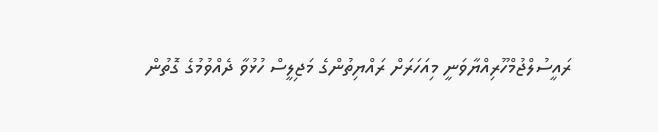ރައީސުލްޖުމްހޫރިއްޔާވަނީ މިއަހަރަށް ރައްޔިތުންގެ މަޖިލީސް ހުޅުވާ ދެއްވުމުގެ ގޮތުން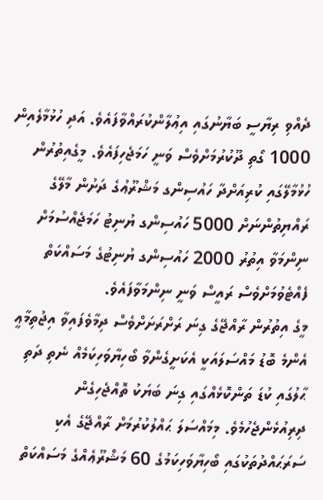ދެއްވި ރިޔާސީ ބަޔާނުގައި އިޢުލާންކުރައްވާފައެވެ. އަދި ހުޅުމާލެއިން 1000 ގޯތި ދޫކުރުމަށްވެސް ވަނީ ހަމަޖެހިފައެވެ. މީގެއިތުރުން ހުޅުމާލޭގައި ކުރިއަށްދާ ހައުސިންގ މަޝްރޫޢުގެ ދަށުން މާލޭގެ ރައްޔިތުންނަށް 5000 ހައުސިންގ ޔުނިޓު ހަމަޖެއްސުމަށް ނިންމަވާ އިތުރު 2000 ހައުސިންގ ޔުނިޓުގެ މަސައްކަތް ފެއްޓެވުމަށްވެސް ރައީސް ވަނީ ނިންމަވާފައެވެ.
މީގެ އިތުރުން ރާއްޖޭގެ ގިނަ ރަށްރަށަށްވެސް ދިމާވެފައިވާ އިޖުތިމާޢީ އެންމެ ބޮޑު މައްސަލައަކީ އެކަށީގެންވާ ބޯހިޔާވަހިކަމެއް ނެތި ދަތި ޙާލުގައި ކުޑަ ތަންކޮޅެއްގައި ގިނަ ބަޔަކު ތޮއްޖެހިގެން ދިރިއުޅެންޖެހުމެވެ. މިމައްސަލަ ޙައްލުކުރުމަށް ރާއްޖޭގެ އެކި ސަރަޙައްދުތަކުގައި ބޯހިޔާވަހިކަމުގެ 60 މަޝްރޫޢެއްގެ މަސައްކަތް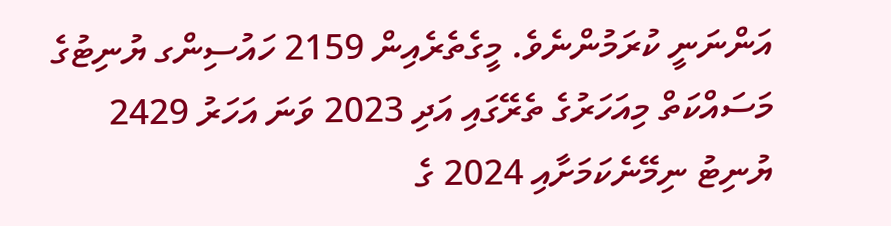އަންނަނީ ކުރަމުންނެވެ. މީގެތެރެއިން 2159 ހައުސިންގ ޔުނިޓުގެ މަސައްކަތް މިއަހަރުގެ ތެރޭގައި އަދި 2023 ވަނަ އަހަރު 2429 ޔުނިޓު ނިމޭނެކަމަށާއި 2024 ގެ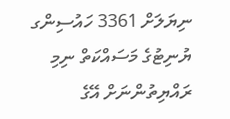ނިޔަލަށް 3361 ހައުސިންގ ޔުނިޓުގެ މަސައްކަތް ނިމި ރައްޔިތުންނަށް އޭގެ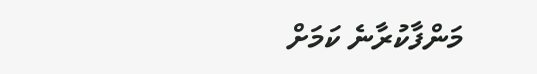މަންފާކުރާނެ ކަމަށް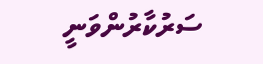ސަރުކާރުންވަނީ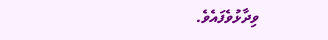ވިދާޅުވެފައެވެ.